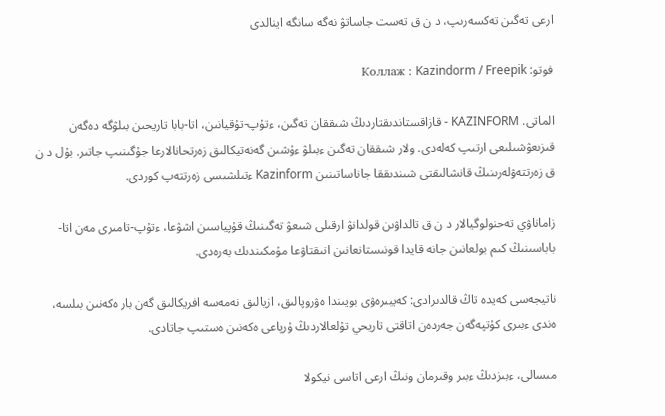ارعى تەگىن تەكسەرىپ، د ن ق تەست جاساتۋ نەگە سانگە اينالدى

فوتو: Коллаж : Kazindorm / Freepik

الماتى. KAZINFORM - قازاقستاندىقتاردىڭ شىققان تەگىن، ءتۇپ-تۇقيانىن، اتا-بابا تاريحىن بىلۋگە دەگەن قىزىعۋشىلىعى ارتىپ كەلەدى. ولار شىققان تەگىن ءبىلۋ ءۇشىن گەنەتيكالىق زەرتحانالارعا جۇگىنىپ جاتىر. بۇل د ن ق زەرتتەۋلەرىنىڭ قانشالىقتى شىندىققا جاناساتىنىن Kazinform ءتىلشىسى زەرتتەپ كوردى.

زاماناۋي تەحنولوگيالار د ن ق تالداۋىن قولدانۋ ارقىلى شىعۋ تەگىنىڭ قۇپياسىن اشۋعا، ءتۇپ-تامىرى مەن اتا-باباسىنىڭ كىم بولعانىن جانە قايدا قونىستانعانىن انىقتاۋعا مۇمكىندىك بەرەدى.

ناتيجەسى كەيدە تاڭ قالدىرادى: كەيبىرەۋى بويىندا ەۋروپالىق، ازيالىق نەمەسە افريكالىق گەن بار ەكەنىن بىلسە، ەندى ءبىرى كۇتپەگەن جەردەن اتاقتى تاريحي تۇلعالاردىڭ ۇرپاعى ەكەنىن ەستىپ جاتادى.

مىسالى، ءبىزدىڭ ءبىر وقىرمان ونىڭ ارعى اتاسى نيكولا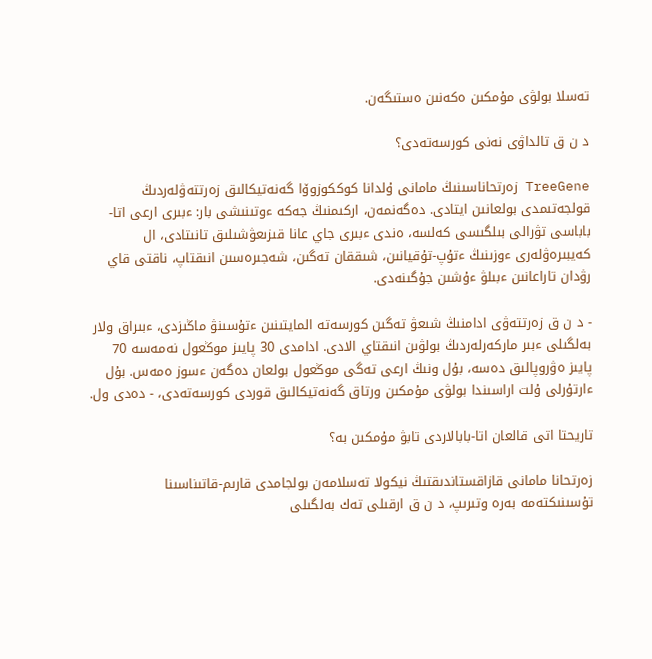تەسلا بولۋى مۇمكىن ەكەنىن ەستىگەن.

د ن ق تالداۋى نەنى كورسەتەدى؟

TreeGene زەرتحاناسىنىڭ مامانى ۇلدانا كوككوزوۆا گەنەتيكالىق زەرتتەۋلەردىڭ قولجەتىمدى بولعانىن ايتادى. دەگەنمەن، اركىمنىڭ جەكە ءوتىنىشى بار: ءبىرى ارعى اتا-باباسى تۋرالى بىلگىسى كەلسە، ەندى ءبىرى جاي عانا قىزىعۋشىلىق تانىتادى، ال كەيبىرەۋلەرى ءوزىنىڭ ءتۇپ-تۇقيانىن، شىققان تەگىن، شەجىرەسىن انىقتاپ، ناقتى قاي رۋدان تاراعانىن ءبىلۋ ءۇشىن جۇگىنەدى.

- د ن ق زەرتتەۋى ادامنىڭ شىعۋ تەگىن كورسەتە المايتىنىن ءتۇسىنۋ ماڭىزدى، ءبىراق ولار بەلگىلى ءبىر ماركەرلەردىڭ بولۋىن انىقتاي الادى. ادامدى 30 پايىز موڭعول نەمەسە 70 پايىز ەۋروپالىق دەسە، بۇل ونىڭ ارعى تەگى موڭعول بولعان دەگەن ءسوز ەمەس. بۇل ءارتۇرلى ۇلت اراسىندا بولۋى مۇمكىن ورتاق گەنەتيكالىق قوردى كورسەتەدى، - دەدى ول.

تاريحتا اتى قالعان اتا-بابالاردى تابۋ مۇمكىن بە؟

زەرتحانا مامانى قازاقستاندىقتىڭ نيكولا تەسلامەن بولجامدى قارىم-قاتىناسىنا تۇسىنىكتەمە بەرە وتىرىپ، د ن ق ارقىلى تەك بەلگىلى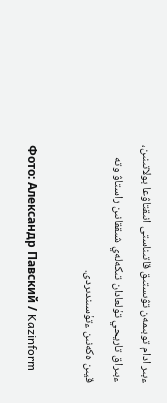ءبىر ادام توبىمەن تۋىستىق قاتىناستى انىقتاۋعا بولاتىنىن، ءبىراق تاريحي تۇلعادان تىكەلەي شىققانىن راستاۋ وتە قيىن ەكەنىن ءتۇسىندىردى.

Фото: Александр Павский / Kazinform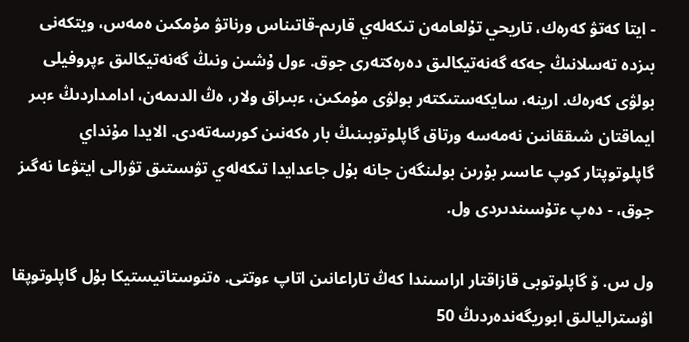- ايتا كەتۋ كەرەك، تاريحي تۇلعامەن تىكەلەي قارىم-قاتىناس ورناتۋ مۇمكىن ەمەس، ويتكەنى بىزدە تەسلانىڭ جەكە گەنەتيكالىق دەرەكتەرى جوق. ءول ۇشىن ونىڭ گەنەتيكالىق ءپروفيلى بولۋى كەرەك. ارينە، سايكەستىكتەر بولۋى مۇمكىن، ءبىراق ولار، ەڭ الدىمەن، ادامداردىڭ ءبىر ايماقتان شىققانىن نەمەسە ورتاق گاپلوتوبىنىڭ بار ەكەنىن كورسەتەدى. الايدا مۇنداي گاپلوتوپتار كوپ عاسىر بۇرىن بولىنگەن جانە بۇل جاعدايدا تىكەلەي تۋىستىق تۋرالى ايتۋعا نەگىز جوق، - دەپ ءتۇسىندىردى ول.

ول س. ۆ گاپلوتوبى قازاقتار اراسىندا كەڭ تاراعانىن اتاپ ءوتتى. ەتنوستاتيستيكا بۇل گاپلوتوپقا اۋستراليالىق ابوريگەندەردىڭ 50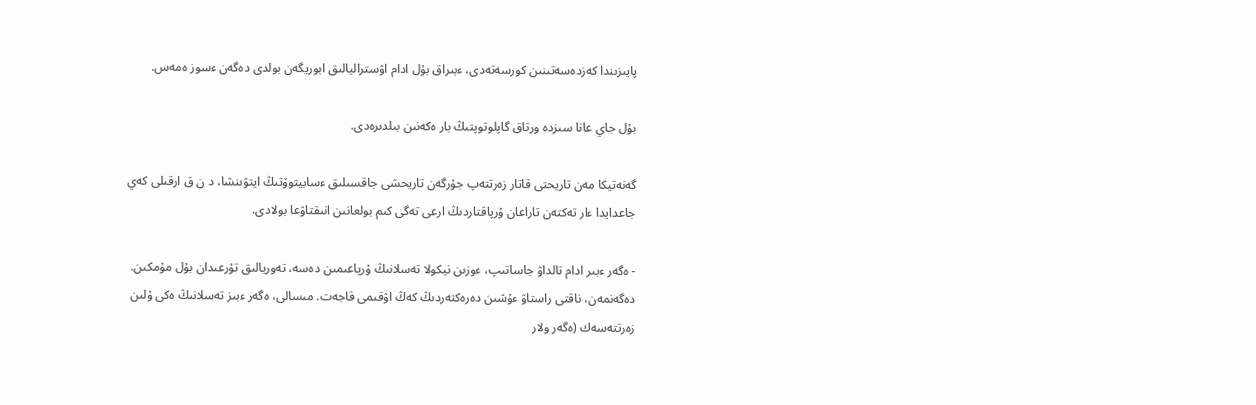پايىزىندا كەزدەسەتىنىن كورسەتەدى، ءبىراق بۇل ادام اۋستراليالىق ابوريگەن بولدى دەگەن ءسوز ەمەس.

بۇل جاي عانا سىزدە ورتاق گاپلوتوپتىڭ بار ەكەنىن بىلدىرەدى.

گەنەتيكا مەن تاريحتى قاتار زەرتتەپ جۇرگەن تاريحشى جاقسىلىق ءسابيتوۆتىڭ ايتۋىنشا، د ن ق ارقىلى كەي جاعدايدا ءار تەكتەن تاراعان ۇرپاقتاردىڭ ارعى تەگى كىم بولعانىن انىقتاۋعا بولادى.

- ەگەر ءبىر ادام تالداۋ جاساتىپ، ءوزىن نيكولا تەسلانىڭ ۇرپاعىمىن دەسە، تەوريالىق تۇرعىدان بۇل مۇمكىن. دەگەنمەن، ناقتى راستاۋ ءۇشىن دەرەكتەردىڭ كەڭ اۋقىمى قاجەت. مىسالى، ەگەر ءبىز تەسلانىڭ ەكى ۇلىن زەرتتەسەك (ەگەر ولار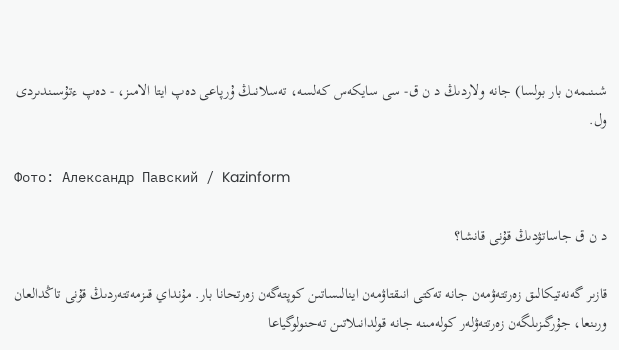شىنىمەن بار بولسا) جانە ولاردىڭ د ن ق- سى سايكەس كەلسە، تەسلانىڭ ۇرپاعى دەپ ايتا الامىز، - دەپ ءتۇسىندىردى ول.

Фото: Александр Павский / Kazinform

د ن ق جاساتۋدىڭ قۇنى قانشا؟

قازىر گەنەتيكالىق زەرتتەۋمەن جانە تەكتى انىقتاۋمەن اينالىساتىن كوپتەگەن زەرتحانا بار. مۇنداي قىزمەتتەردىڭ قۇنى تاڭدالعان ورىنعا، جۇرگىزىلگەن زەرتتەۋلەر كولەمىنە جانە قولدانىلاتىن تەحنولوگياعا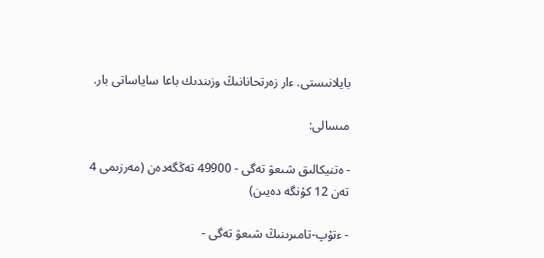بايلانىستى. ءار زەرتحانانىڭ وزىندىك باعا ساياساتى بار.

مىسالى:

- ەتنيكالىق شىعۋ تەگى - 49900 تەڭگەدەن (مەرزىمى 4 تەن 12 كۇنگە دەيىن)

- ءتۇپ-تامىرىنىڭ شىعۋ تەگى -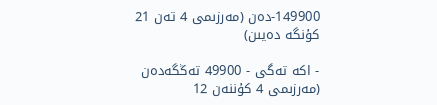149900-دەن (مەرزىمى 4 تەن 21 كۇنگە دەيىن)

- اكە تەگى - 49900 تەڭگەدەن (مەرزىمى 4 كۇننەن 12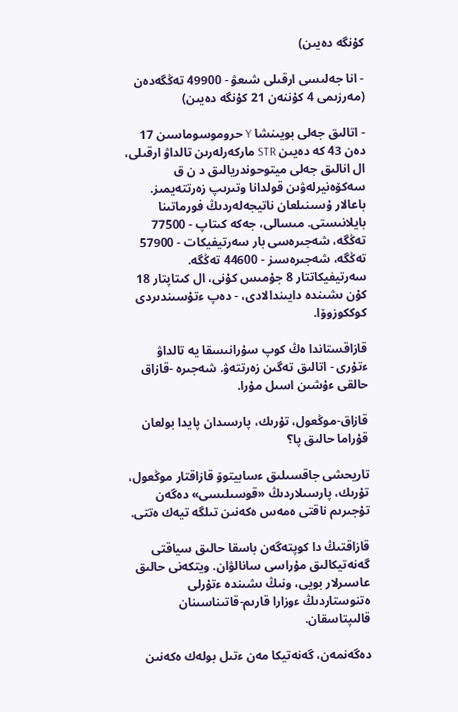كۇنگە دەيىن)

- انا جەلىسى ارقىلى شىعۋ - 49900 تەڭگەدەن (مەرزىمى 4 كۇننەن 21 كۇنگە دەيىن)

- اتالىق جەلى بويىنشا Y حروموسوماسىن 17 دەن 43 كە دەيىن STR ماركەرلەرىن تالداۋ ارقىلى، ال انالىق جەلى ميتوحوندريالىق د ن ق سەكۆەنيرلەۋىن قولدانا وتىرىپ زەرتتەيمىز. باعالار ۇسىنىلعان ناتيجەلەردىڭ فورماتىنا بايلانىستى. مىسالى، جەكە كىتاپ - 77500 تەڭگە، شەجىرەسى بار سەرتيفيكات - 57900 تەڭگە، شەجىرەسىز - 44600 تەڭگە. سەرتيفيكاتتار 8 جۇمىس كۇنى، ال كىتاپتار 18 كۇن ىشىندە دايىندالادى، - دەپ ءتۇسىندىردى كوككوزوۆا.

قازاقستاندا ەڭ كوپ سۇرانىسقا يە تالداۋ ءتۇرى - اتالىق تەگىن زەرتتەۋ. شەجىرە -قازاق حالقى ءۇشىن اسىل مۇرا.

قازاق-موڭعول، تۇرىك، پارسىدان پايدا بولعان قۇراما حالىق پا؟

تاريحشى جاقسىلىق ءسابيتوۆ قازاقتار موڭعول، تۇرىك، پارسىلاردىڭ «قوسىلىسى» دەگەن تۇجىرىم ناقتى ەمەس ەكەنىن تىلگە تيەك ەتتى.

قازاقتىڭ دا كوپتەگەن باسقا حالىق سياقتى گەنەتيكالىق مۇراسى سانالۋان. ويتكەنى حالىق عاسىرلار بويى، ونىڭ ىشىندە ءتۇرلى ەتنوستاردىڭ ءوزارا قارىم-قاتىناسىنان قالىپتاسقان.

دەگەنمەن، گەنەتيكا مەن ءتىل بولەك ەكەنىن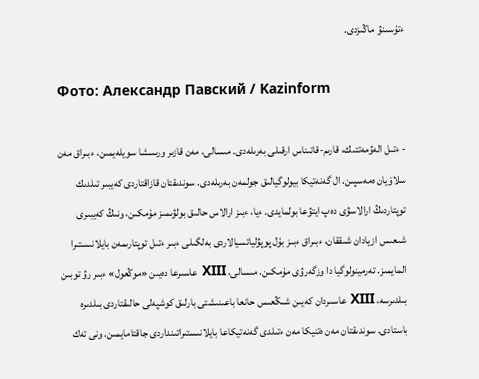ءتۇسىنۋ ماڭىزدى.

Фото: Александр Павский / Kazinform

- ءتىل الەۋمەتتىك، قارىم-قاتىناس ارقىلى بەرىلەدى. مىسالى، مەن قازىر ورىسشا سويلەيمىن، ءبىراق مەن سلاۆيان ەمەسپىن. ال گەنەتيكا بيولوگيالىق جولمەن بەرىلەدى. سوندىقتان قازاقتاردى كەيبىر تىلدىك توپتاردىڭ ارالاسۋى دەپ ايتۋعا بولمايدى. ءيا، ءبىز ارالاس حالىق بولۋىمىز مۇمكىن، ونىڭ كەيبىرى شىعىس ازيادان شىققان، ءبىراق ءبىز بۇل پوپۋلياتسيالاردى بەلگىلى ءبىر ءتىل توپتارىمەن بايلانىستىرا المايمىز. تەرمينولوگيا دا وزگەرۋى مۇمكىن. مىسالى، XIII عاسىرعا دەيىن «موڭعول» ءبىر رۋ توبىن بىلدىرسە، XIII عاسىردان كەيىن شىڭعىس حانعا باعىنىشتى بارلىق كوشپەلى حالىقتاردى بىلدىرە باستادى. سوندىقتان مەن ەتنيكا مەن ءتىلدى گەنەتيكاعا بايلانىستىراتىنداردى جاقتامايمىن. ونى تەك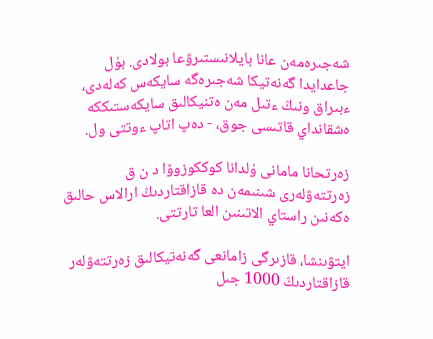شەجىرەمەن عانا بايلانىستىرۋعا بولادى. بۇل جاعدايدا گەنەتيكا شەجىرەگە سايكەس كەلەدى، ءبىراق ونىڭ ءتىل مەن ەتنيكالىق سايكەستىككە ەشقانداي قاتىسى جوق، - دەپ اتاپ ءوتتى ول.

زەرتحانا مامانى ۇلدانا كوككوزوۆا د ن ق زەرتتەۋلەرى شىنىمەن دە قازاقتاردىڭ ارالاس حالىق ەكەنىن راستاي الاتىنىن العا تارتتى.

ايتۋىنشا، قازىرگى زامانعى گەنەتيكالىق زەرتتەۋلەر قازاقتاردىڭ 1000 جىل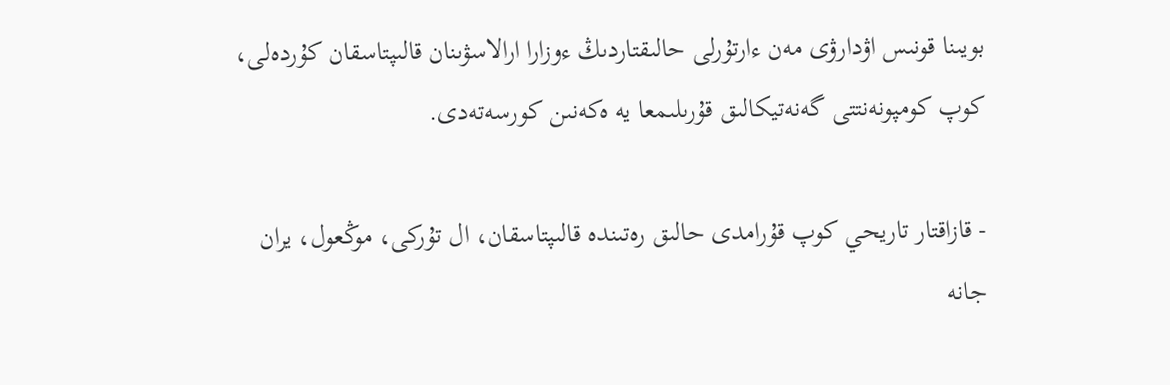بويىنا قونىس اۋدارۋى مەن ءارتۇرلى حالىقتاردىڭ ءوزارا ارالاسۋىنان قالىپتاسقان كۇردەلى، كوپ كومپونەنتتى گەنەتيكالىق قۇرىلىمعا يە ەكەنىن كورسەتەدى.

- قازاقتار تاريحي كوپ قۇرامدى حالىق رەتىندە قالىپتاسقان، ال تۇركى، موڭعول، يران جانە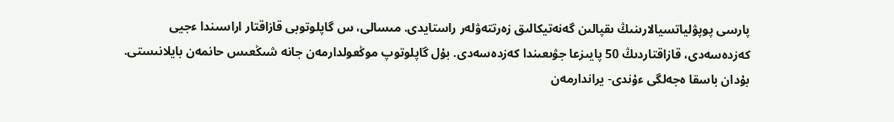پارسى پوپۋلياتسيالارىنىڭ ىقپالىن گەنەتيكالىق زەرتتەۋلەر راستايدى. مىسالى، س گاپلوتوبى قازاقتار اراسىندا ءجيى كەزدەسەدى، قازاقتاردىڭ 50 پايىزعا جۋىعىندا كەزدەسەدى. بۇل گاپلوتوپ موڭعولدارمەن جانە شىڭعىس حانمەن بايلانىستى. بۇدان باسقا ەجەلگى ءۇندى- يراندارمەن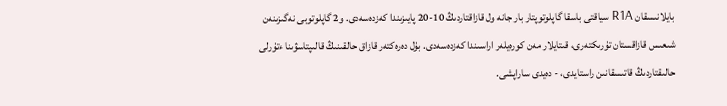بايلانىسقان R1A سياقتى باسقا گاپلوتوپتار بار جانە ول قازاقتاردىڭ 10-20 پايىزىندا كەزدەسەدى. و2 گاپلوتوبى نەگىزىنەن شىعىس قازاقستان تۇرىكتەرى، قىتايلار مەن كورەيلەر اراسىندا كەزدەسەدى. بۇل دەرەكتەر قازاق حالقىنىڭ قالىپتاسۋىنا ءتۇرلى حالىقتاردىڭ قاتىسقانىن راستايدى، - دەيدى ساراپشى.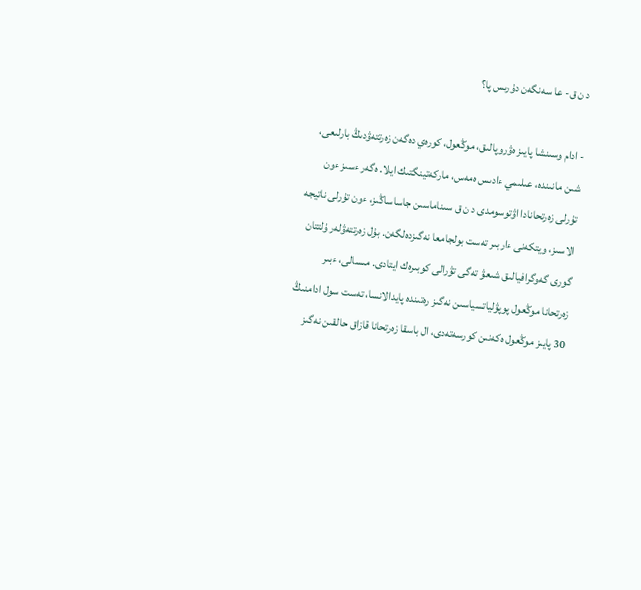د ن ق- عا سەنگەن دۇرىس پا؟

- ادام وسىنشا پايىز ەۋروپالىق، موڭعول، كورەي دەگەن زەرتتەۋدىڭ بارلىعى، شىن مانىندە، عىلىمي ءادىس ەمەس، ماركەتينگتىك ايلا. ەگەر ءسىز ءون تۇرلى زەرتحانادا اۋتوسومدى د ن ق سىناماسىن جاساساڭىز، ءون تۇرلى ناتيجە الاسىز، ويتكەنى ءاربىر تەست بولجامعا نەگىزدەلگەن. بۇل زەرتتەۋلەر ۇلتتان گورى گەوگرافيالىق شىعۋ تەگى تۋرالى كوبىرەك ايتادى. مىسالى، ءبىر زەرتحانا موڭعول پوپۋلياتسياسىن نەگىز رەتىندە پايدالانسا، تەست سول ادامنىڭ 30 پايىز موڭعول ەكەنىن كورسەتەدى، ال باسقا زەرتحانا قازاق حالقىن نەگىز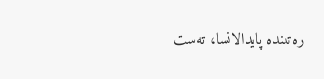رەتىندە پايدالانسا، تەست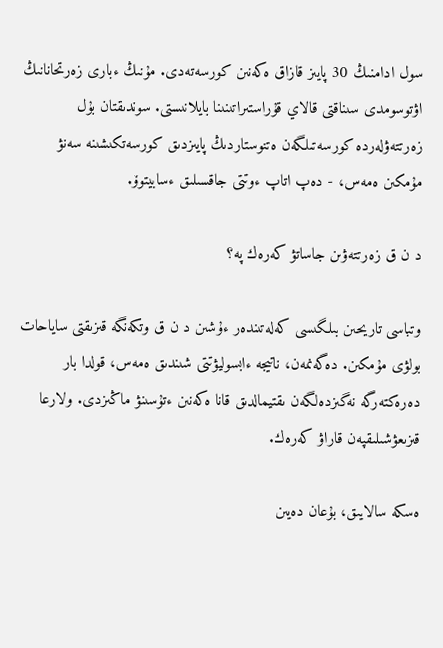سول ادامنىڭ 30 پايىز قازاق ەكەنىن كورسەتەدى. مۇنىڭ ءبارى زەرتحانانىڭ اۋتوسومدى سىناقتى قالاي قۇراستىراتىنىنا بايلانىستى. سوندىقتان بۇل زەرتتەۋلەردە كورسەتىلگەن ەتنوستاردىڭ پايىزدىق كورسەتكىشىنە سەنۋ مۇمكىن ەمەس، - دەپ اتاپ ءوتتى جاقسىلىق ءسابيتوۆ.

د ن ق زەرتتەۋىن جاساتۋ كەرەك پە؟

وتباسى تاريحىن بىلگىسى كەلەتىندەر ءۇشىن د ن ق وتكەنگە قىزىقتى ساياحات بولۋى مۇمكىن. دەگەنمەن، ناتيجە ءابسوليۋتتى شىندىق ەمەس، قولدا بار دەرەكتەرگە نەگىزدەلگەن ىقتيمالدىق قانا ەكەنىن ءتۇسىنۋ ماڭىزدى. ولارعا قىزىعۋشىلىقپەن قاراۋ كەرەك.

ەسكە سالايىق، بۇعان دەيىن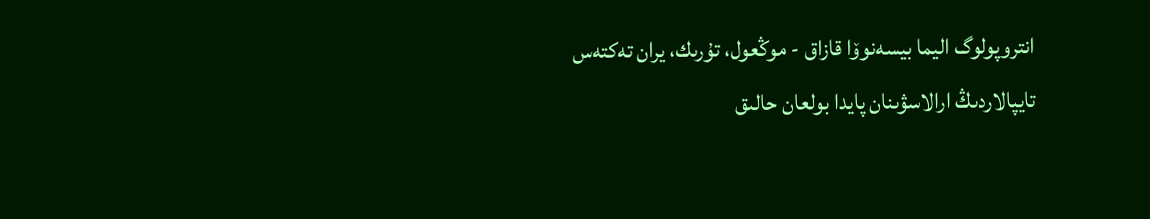انتروپولوگ اليما بيسەنوۆا قازاق - موڭعول، تۇرىك، يران تەكتەس تايپالاردىڭ ارالاسۋىنان پايدا بولعان حالىق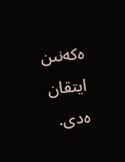ەكەنىن ايتقان ەدى.